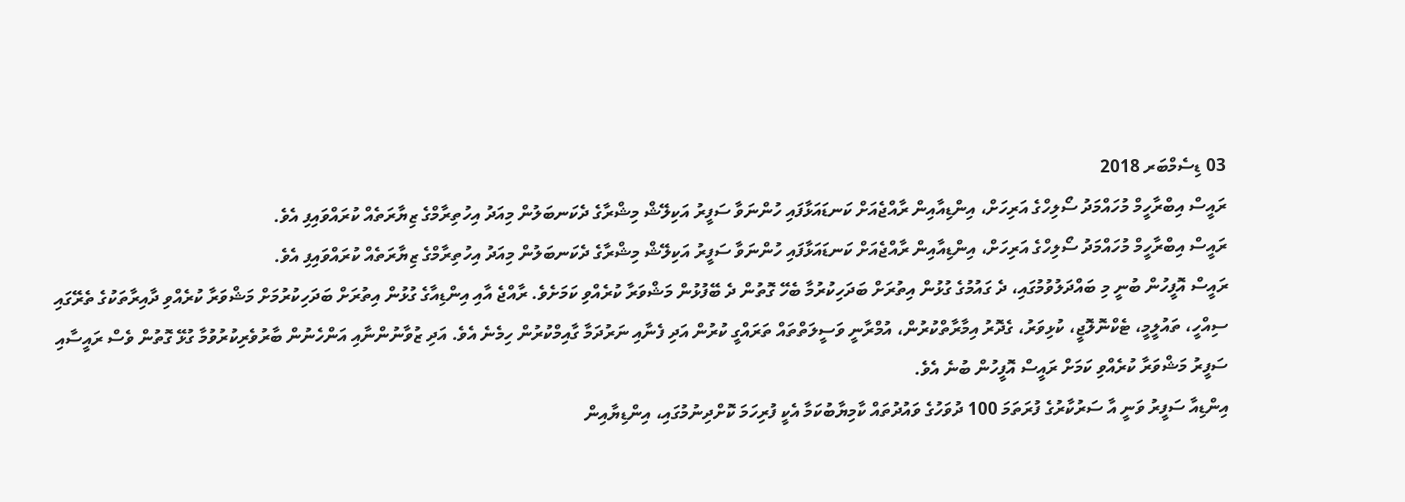03 ޑިސެމްބަރ 2018
ރައީސް އިބްރާހީމް މުހައްމަދު ސޯލިހްގެ އަރިހަށް، އިންޑިއާއިން ރާއްޖެއަށް ކަނޑައަޅާފައި ހުންނަވާ ސަފީރު އަކިލޭޝް މިޝްރާގެ ދެކަނބަލުން މިއަދު އިހުތިރާމްގެ ޒިޔާރަތެއް ކުރައްވައިފި އެވެ.
ރައީސް އިބްރާހީމް މުހައްމަދު ސޯލިހްގެ އަރިހަށް، އިންޑިއާއިން ރާއްޖެއަށް ކަނޑައަޅާފައި ހުންނަވާ ސަފީރު އަކިލޭޝް މިޝްރާގެ ދެކަނބަލުން މިއަދު އިހުތިރާމްގެ ޒިޔާރަތެއް ކުރައްވައިފި އެވެ.
ރައީސް އޮފީހުން ބުނީ މި ބައްދަލުވުމުގައި، ދެ ގައުމުގެ ގުޅުން އިތުރަށް ބަދަހިކުރުމާ ބެހޭ ގޮތުން ދެ ބޭފުޅުން މަޝްވަރާ ކުރެއްވި ކަމަށެވެ. ރާއްޖެ އާއި އިންޑިއާގެ ގުޅުން އިތުރަށް ބަދަހިކުރުމަށް މަޝްވަރާ ކުރެއްވި ދާއިރާތަކުގެ ތެރޭގައި ސިއްހީ، ތައުލީމީ، ޓެކްނޮލޮޖީ، ކުޅިވަރު، ގެދޮރު އިމާރާތްކުރުން، އުމްރާނީ ވަސީލަތްތައް ތަރައްގީ ކުރުން އަދި ފެނާއި ނަރުދަމާ ގާއިމްކުރުން ހިމެނެ އެވެ. އަދި ޒުވާނުންނާއި އަންހެނުން ބާރުވެރިކުރުވުމާ ގުޅޭ ގޮތުން ވެސް ރައީސާއި ސަފީރު މަޝްވަރާ ކުރެއްވި ކަމަށް ރައީސް އޮފީހުން ބުނެ އެވެ.
އިންޑިއާ ސަފީރު ވަނީ އާ ސަރުކާރުގެ ފުރަތަމަ 100 ދުވަހުގެ ވައުދުތައް ކާމިޔާބުކަމާ އެކީ ފުރިހަމަ ކޮށްދިނުމުގައި، އިންޑިޔާއިން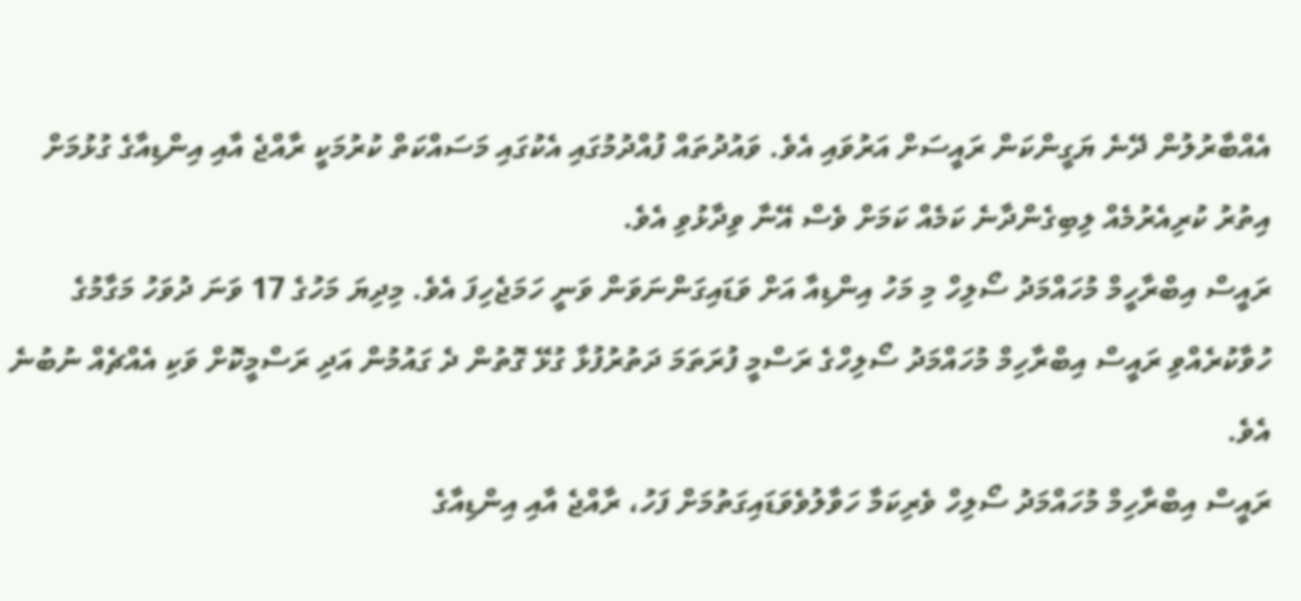އެއްބާރުލުން ދޭނެ ޔަގީންކަން ރައީސަށް އަރުވައި އެވެ. ވައުދުތައް ފުއްދުމުގައި އެކުގައި މަސައްކަތް ކުރުމަކީ ރާއްޖެ އާއި އިންޑިއާގެ ގުޅުމަށް އިތުރު ކުރިއެރުމެއް ލިބިގެންދާނެ ކަމެއް ކަމަށް ވެސް އޭނާ ވިދާޅުވި އެވެ.
ރައީސް އިބްރާހީމް މުހައްމަދު ސޯލިހް މި މަހު އިންޑިއާ އަށް ވަޑައިގަންނަވަން ވަނީ ހަމަޖެހިފަ އެވެ. މިދިޔަ މަހުގެ 17 ވަނަ ދުވަހު މަގާމުގެ ހުވާކުރެއްވި ރައީސް އިބްރާހިމް މުހައްމަދު ސޯލިހްގެ ރަސްމީ ފުރަތަމަ ދަތުރުފުޅާ ގުޅޭ ގޮތުން ދެ ގައުމުން އަދި ރަސްމީކޮށް ވަކި އެއްޗެއް ނުބުނެ އެވެ.
ރައީސް އިބްރާހިމް މުހައްމަދު ސޯލިހް ވެރިކަމާ ހަވާލުވެވަޑައިގަތުމަށް ފަހު، ރާއްޖެ އާއި އިންޑިއާގެ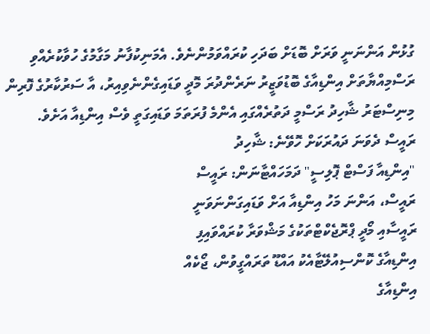ގުޅުން އަންނަނީ ވަރަށް ބޮޑަށް ބަދަހި ކުރައްވަމުންނެވެ. އެމަނިކުފާނު މަގާމުގެ ހުވާކުރެއްވި ރަސްމިއްޔާތަށް އިންޑިއާގެ ބޮޑުވަޒީރު ނަރެންދުރަ މޮދީ ވަޑައިގެންނެވިއިރު، އާ ސަރުކާރުގެ ފޮރިން މިނިސްޓަރު ޝާހިދު ރަސްމީ ދަތުރެއްގައި އެންމެ ފުރަތަމަ ވަޑައިގަތީ ވެސް އިންޑިއާ އަށެވެ.
ރައީސް ދެވަނަ ދައުރަކަށް ހޮވޭނެ: ޝާހިދު
"އިންޑިއާ ފަސްޓް ޕޮލިސީ" ދަމަހައްޓާނަން: ރައީސް
ރައީސް، އަންނަ މަހު އިންޑިއާ އަށް ވަޑައިގަންނަވަނީ
ރައީސާއި މޯދީ ޕްރޮޖެކްޓްތަކުގެ މަޝްވަރާ ކުރައްވައިފި
އިންޑިއާގެ ކޮންސިއުލޭޓާއެކު އައްޑޫ ތަރައްގީވުން، ޖޯކެއް
އިންޑިއާގެ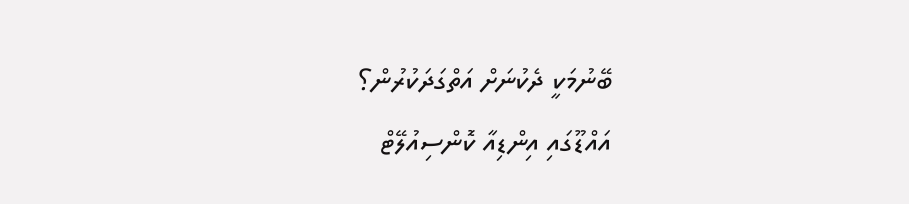ބޭނުމަކީ ދެކުނަށް އަތްގަދަކުރުން؟
އައްޑޫގައި އިންޑިއާ ކޮންސިއުލޭޓް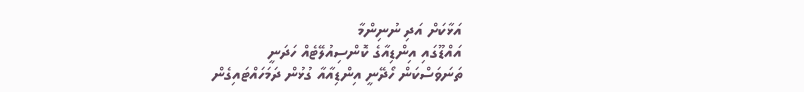އަޅާކަށް އަދި ނުނިންމާ
އައްޑޫގައި އިންޑިއާގެ ކޮންސިއުލޭޓެއް ހަދަނީ
ތަނަވަސްކަން ހޯދޭނީ އިންޑިއާއާ ގުޅުން ދަމަހައްޓައިގެން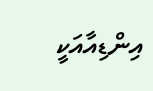އިންޑިއާއަކީ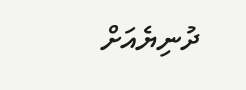ދުނިޔެއަށް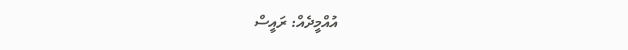އުއްމީދެއް: ރައީސް